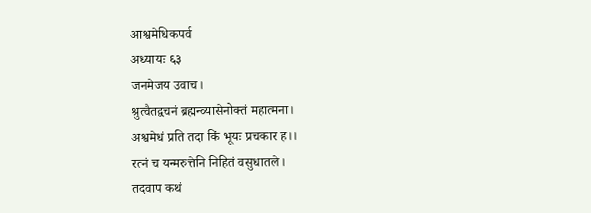आश्वमेधिकपर्व
अध्यायः ६३
जनमेजय उवाच।
श्रुत्वैतद्वचनं ब्रह्मन्व्यासेनोक्तं महात्मना।
अश्वमेधं प्रति तदा किं भूयः प्रचकार ह।।
रत्नं च यन्मरुत्तेनि निहितं वसुधातले।
तदवाप कथं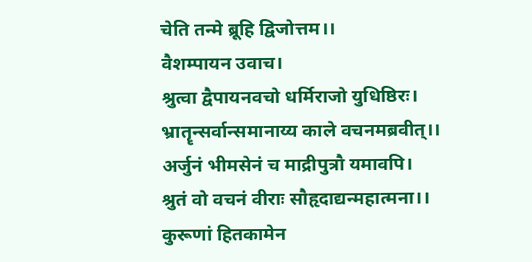चेति तन्मे ब्रूहि द्विजोत्तम।।
वैशम्पायन उवाच।
श्रुत्वा द्वैपायनवचो धर्मिराजो युधिष्ठिरः।
भ्रातॄन्सर्वान्समानाय्य काले वचनमब्रवीत्।।
अर्जुनं भीमसेनं च माद्रीपुत्रौ यमावपि।
श्रुतं वो वचनं वीराः सौहृदाद्यन्महात्मना।।
कुरूणां हितकामेन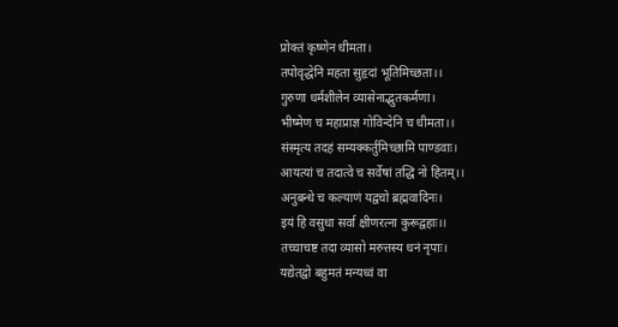प्रोक्तं कृष्णेन धीमता।
तपोवृद्धेनि महता सुहृदां भूतिमिच्छता।।
गुरुणा धर्मशीलेन व्यासेनाद्भुतकर्मणा।
भीष्मेण च महाप्राज्ञ गोविन्देनि च धीमता।।
संस्मृत्य तदहं सम्यक्कर्तुमिच्छामि पाण्डवाः।
आयत्यां च तदात्वे च सर्वेषां तद्धि नो हितम्।।
अनुबन्धे च कल्याणं यद्वचो ब्रह्मवादिनः।
इयं हि वसुधा सर्वा क्षीणरत्ना कुरूद्वहाः।।
तच्चाचष्ट तदा व्यासो मरुत्तस्य धनं नृपाः।
यद्येतद्वो बहुमतं मन्यध्वं वा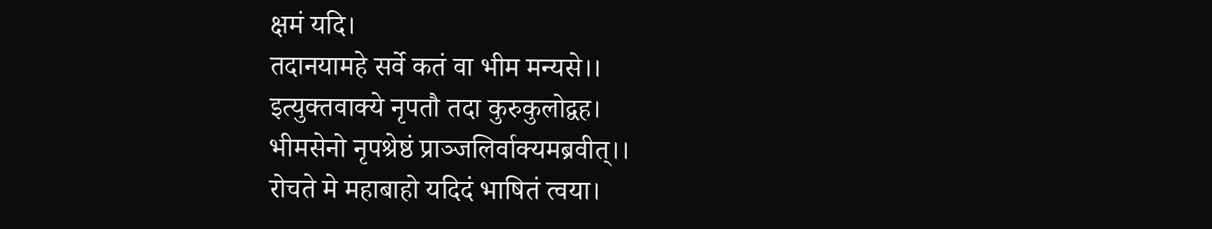क्षमं यदि।
तदानयामहे सर्वे कतं वा भीम मन्यसे।।
इत्युक्तवाक्ये नृपतौ तदा कुरुकुलोद्वह।
भीमसेनो नृपश्रेष्ठं प्राञ्जलिर्वाक्यमब्रवीत्।।
रोचते मे महाबाहो यदिदं भाषितं त्वया।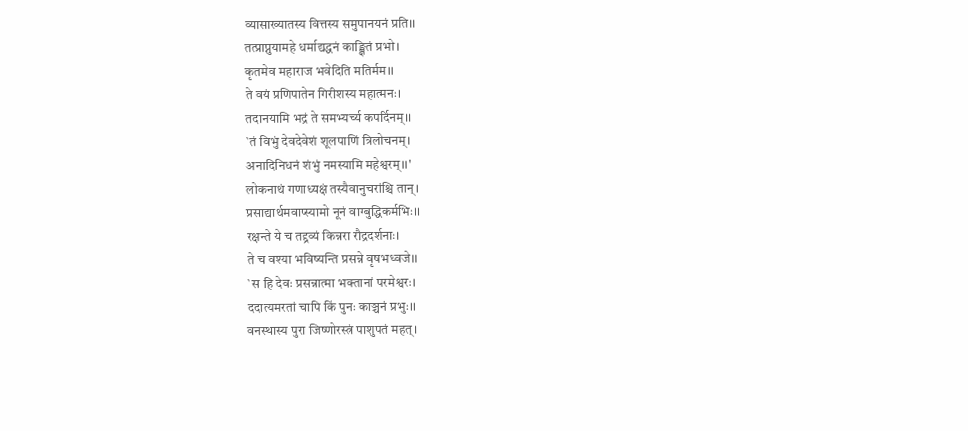व्यासाख्यातस्य वित्तस्य समुपानयनं प्रति।।
तत्प्राप्नुयामहे धर्माद्यद्धनं काङ्क्षितं प्रभो।
कृतमेव महाराज भवेदिति मतिर्मम।।
ते वयं प्रणिपातेन गिरीशस्य महात्मनः।
तदानयामि भद्रं ते समभ्यर्च्य कपर्दिनम्।।
`तं विभुं देवदेवेशं शूलपाणिं त्रिलोचनम्।
अनादिनिधनं शंभुं नमस्यामि महेश्वरम्।।'
लोकनाथं गणाध्यक्षं तस्यैवानुचरांश्चि तान्।
प्रसाद्यार्थमवाप्स्यामो नूनं वाग्बुद्धिकर्मभिः।।
रक्षन्ते ये च तद्द्रव्यं किन्नरा रौद्रदर्शनाः।
ते च वश्या भविष्यन्ति प्रसन्ने वृषभध्वजे।।
`स हि देवः प्रसन्नात्मा भक्तानां परमेश्वरः।
ददात्यमरतां चापि किं पुनः काञ्चनं प्रभुः।।
वनस्थास्य पुरा जिष्णोरस्त्रं पाशुपतं महत्।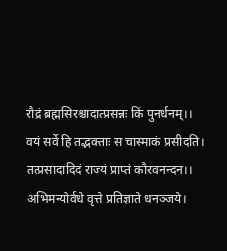रौद्रं ब्रह्मसिरश्चादात्प्रसन्नः किं पुनर्धनम्।।
वयं सर्वे हि तद्भक्ताः स चास्माकं प्रसीदति।
तत्प्रसादादिदं राज्यं प्राप्तं कौरवनन्दन।।
अभिमन्योर्वधे वृत्ते प्रतिज्ञाते धनञ्जये।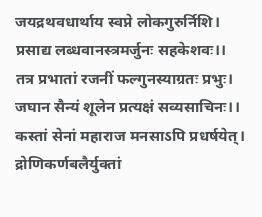जयद्रथवधार्थाय स्वप्ने लोकगुरुर्निशि।
प्रसाद्य लब्धवानस्त्रमर्जुनः सहकेशवः।।
तत्र प्रभातां रजनीं फल्गुनस्याग्रतः प्रभुः।
जघान सैन्यं शूलेन प्रत्यक्षं सव्यसाचिनः।।
कस्तां सेनां महाराज मनसाऽपि प्रधर्षयेत्।
द्रोणिकर्णबलैर्युक्तां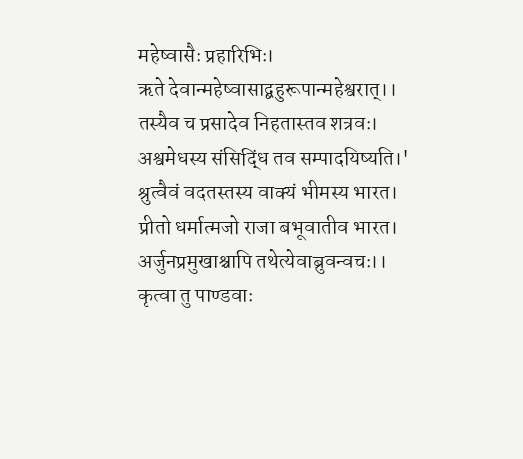महेष्वासैः प्रहारिभिः।
ऋते देवान्महेष्वासाद्बहुरूपान्महेश्वरात्।।
तस्यैव च प्रसादेव निहतास्तव शत्रवः।
अश्वमेधस्य संसिद्धिं तव सम्पादयिष्यति।'
श्रुत्वैवं वदतस्तस्य वाक्यं भीमस्य भारत।
प्रीतो धर्मात्मजो राजा बभूवातीव भारत।
अर्जुनप्रमुखाश्चापि तथेत्येवाब्रुवन्वचः।।
कृत्वा तु पाण्डवाः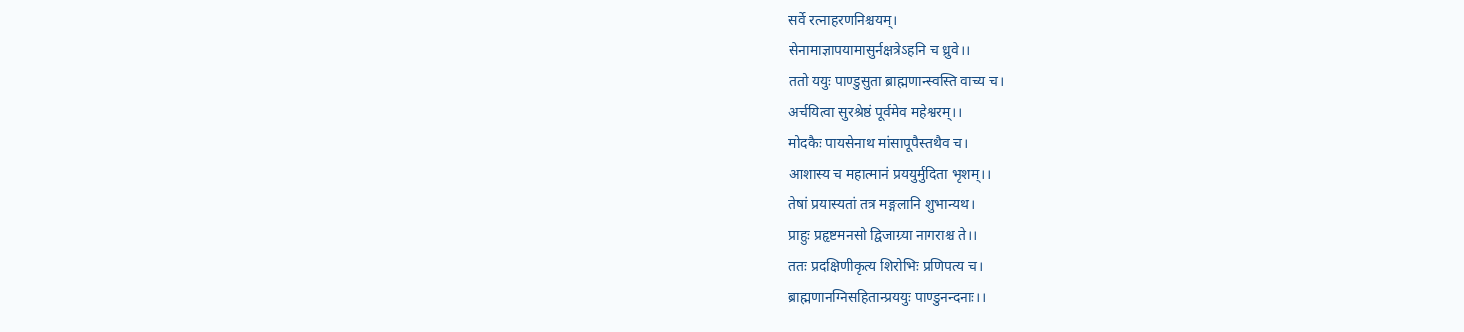सर्वे रत्नाहरणनिश्चयम्।
सेनामाज्ञापयामासुर्नक्षत्रेऽहनि च ध्रुवे।।
ततो ययुः पाण्डुसुता ब्राह्मणान्स्वस्ति वाच्य च।
अर्चयित्वा सुरश्रेष्ठं पूर्वमेव महेश्वरम्।।
मोदकैः पायसेनाथ मांसापूपैस्तथैव च।
आशास्य च महात्मानं प्रययुर्मुदिता भृशम्।।
तेषां प्रयास्यतां तत्र मङ्गलानि शुभान्यथ।
प्राहुः प्रहृष्टमनसो द्विजाग्र्या नागराश्च ते।।
ततः प्रदक्षिणीकृत्य शिरोभिः प्रणिपत्य च।
ब्राह्मणानग्निसहितान्प्रययुः पाण्डुनन्दनाः।।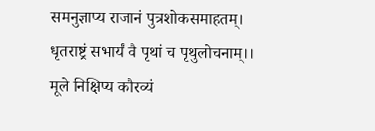समनुज्ञाप्य राजानं पुत्रशोकसमाहतम्।
धृतराष्ट्रं सभार्यं वै पृथां च पृथुलोचनाम्।।
मूले निक्षिप्य कौरव्यं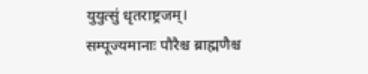युयुत्सुं धृतराष्ट्रजम्।
सम्पूज्यमानाः पौरैश्च ब्राह्मणैश्च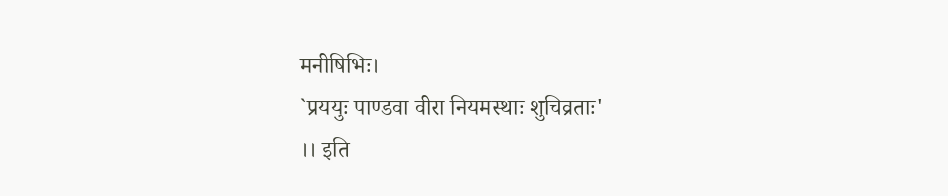मनीषिभिः।
`प्रययुः पाण्डवा वीरा नियमस्थाः शुचिव्रताः'
।। इति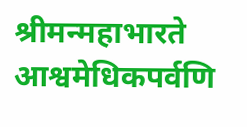श्रीमन्महाभारते आश्वमेधिकपर्वणि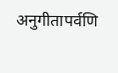अनुगीतापर्वणि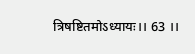त्रिषष्टितमोऽध्यायः।। 63 ।।